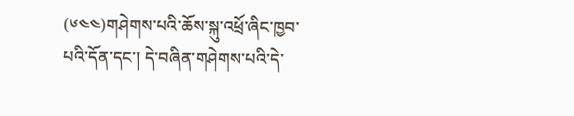(༦༤༤)གཤེགས་པའི་ཆོས་སྐུ་འཕྲོ་ཞིང་ཁྱབ་པའི་དོན་དང་། དེ་བཞིན་གཤེགས་པའི་དེ་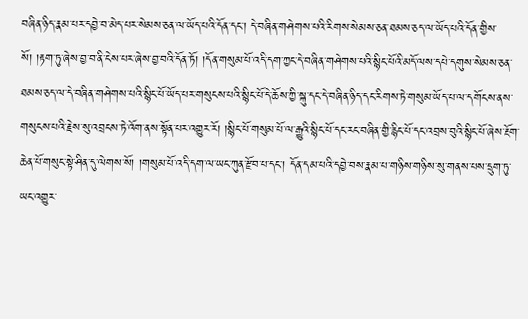བཞིན་ཉིད་རྣམ་པར་དབྱེ་བ་མེད་པར་སེམས་ཅན་ལ་ཡོད་པའི་དོན་དང་། དེ་བཞིན་གཤེགས་པའི་རིགས་སེམས་ཅན་ཐམས་ཅད་ལ་ཡོད་པའི་དོན་གྱིས་སོ། །རྟག་ཏུ་ཞེས་བྱ་བ་ནི་ངེས་པར་ཞེས་བྱ་བའི་དོན་ཏོ། །དོན་གསུམ་པོ་འདི་དག་ཀྱང་དེ་བཞིན་གཤེགས་པའི་སྙིང་པོའི་མདོ་ལས་དཔེ་དགུས་སེམས་ཅན་ཐམས་ཅད་ལ་དེ་བཞིན་གཤེགས་པའི་སྙིང་པོ་ཡོད་པར་གསུངས་པའི་སྙིང་པོ་དེ་ཆོས་ཀྱི་སྐུ་དང་དེ་བཞིན་ཉིད་དང་རིགས་ཏེ་གསུམ་ཡོད་པ་ལ་དགོངས་ནས་གསུངས་པའི་རྗེས་སུ་འབྲངས་ཏེ་འོག་ནས་སྟོན་པར་འགྱུར་རོ། །སྙིང་པོ་གསུམ་པོ་ལ་རྒྱུའི་སྙིང་པོ་དང་རང་བཞིན་གྱི་རྙིང་པོ་དང་འབྲས་བུའི་སྙིང་པོ་ཞེས་རྔོག་ཆེན་པོ་གསུང་སྟེ་ཤིན་དུ་ལེགས་སོ། །གསུམ་པོ་འདི་དག་ལ་ཡང་ཀུན་རྫོབ་པ་དང་། དོན་དམ་པའི་དབྱེ་བས་རྣམ་པ་གཉིས་གཉིས་སུ་གནས་པས་དྲུག་ཏུ་ཡང་འགྱུར་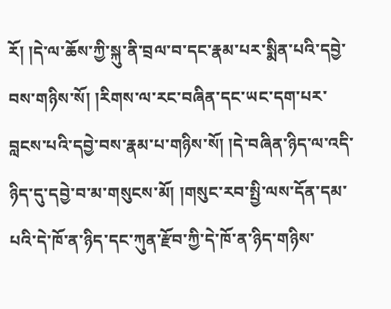རོ། །དེ་ལ་ཆོས་ཀྱི་སྐུ་ནི་བྲལ་བ་དང་རྣམ་པར་སྨིན་པའི་དབྱེ་བས་གཉིས་སོ། །རིགས་ལ་རང་བཞིན་དང་ཡང་དག་པར་བླངས་པའི་དབྱེ་བས་རྣམ་པ་གཉིས་སོ། །དེ་བཞིན་ཉིད་ལ་འདི་ཉིད་དུ་དབྱེ་བ་མ་གསུངས་མོ། །གསུང་རབ་སྤྱི་ལས་དོན་དམ་པའི་དེ་ཁོ་ན་ཉིད་དང་ཀུན་རྫོབ་ཀྱི་དེ་ཁོ་ན་ཉིད་གཉིས་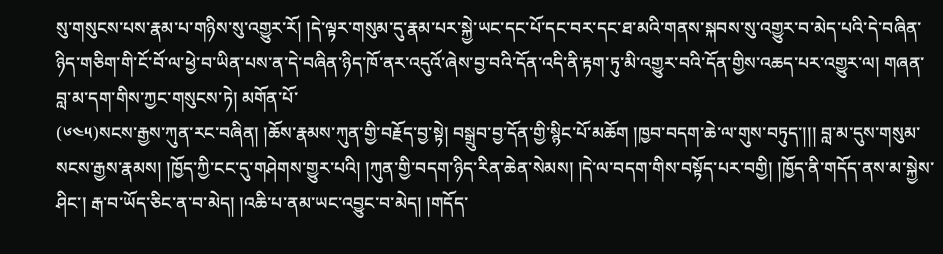སུ་གསུངས་པས་རྣམ་པ་གཉིས་སུ་འགྱུར་རོ། །དེ་ལྟར་གསུམ་དུ་རྣམ་པར་སྐྱེ་ཡང་དང་པོ་དང་བར་དང་ཐ་མའི་གནས་སྐབས་སུ་འགྱུར་བ་མེད་པའི་དེ་བཞིན་ཉིད་གཅིག་གི་ངོ་བོ་ལ་ཕྱེ་བ་ཡིན་པས་ན་དེ་བཞིན་ཉིད་ཁོ་ནར་འདུའོ་ཞེས་བྱ་བའི་དོན་འདི་ནི་རྟག་ཏུ་མི་འགྱུར་བའི་དོན་གྱིས་འཆད་པར་འགྱུར་ལ། གཞན་བླ་མ་དག་གིས་ཀྱང་གསུངས་ཏེ། མགོན་པོ་
(༦༤༥)སངས་རྒྱས་ཀུན་རང་བཞིན། །ཆོས་རྣམས་ཀུན་གྱི་བརྗོད་བྱ་སྟེ། བསྒྲུབ་བྱ་དོན་གྱི་སྙིང་པོ་མཆོག །ཁྱབ་བདག་ཆེ་ལ་གུས་བཏུད་།།། བླ་མ་དུས་གསུམ་སངས་རྒྱས་རྣམས། །ཁྱོད་ཀྱི་ངང་དུ་གཤེགས་གྱུར་པའི། །ཀུན་གྱི་བདག་ཉིད་རིན་ཆེན་སེམས། །དེ་ལ་བདག་གིས་བསྟོད་པར་བགྱི། །ཁྱོད་ནི་གདོད་ནས་མ་སྐྱེས་ཤིང་། རྒ་བ་ཡོད་ཅིང་ན་བ་མེད། །འཆི་པ་ནམ་ཡང་འབྱུང་བ་མེད། །གདོད་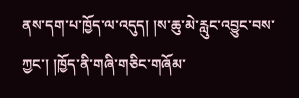ནས་དག་པ་ཁྱོད་ལ་འདུད། །ས་ཆུ་མེ་རླུང་འབྱུང་བས་ཀྱང་། །ཁྱོད་ནི་གཞི་གཅིང་གཞོམ་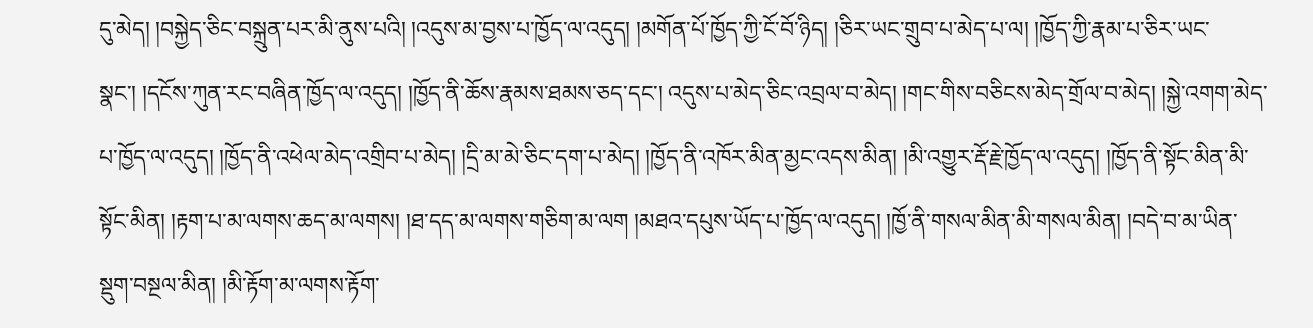དུ་མེད། །བསྐྱེད་ཅིང་བསྐྲུན་པར་མི་ནུས་པའི། །འདུས་མ་བྱས་པ་ཁྱོད་ལ་འདུད། །མགོན་པོ་ཁྱོད་ཀྱི་ངོ་བོ་ཉིད། །ཅིར་ཡང་གྲུབ་པ་མེད་པ་ལ། །ཁྱོད་ཀྱི་རྣམ་པ་ཅིར་ཡང་སྣང་། །དངོས་ཀུན་རང་བཞིན་ཁྱོད་ལ་འདུད། །ཁྱོད་ནི་ཆོས་རྣམས་ཐམས་ཅད་དང་། འདུས་པ་མེད་ཅིང་འབྲལ་བ་མེད། །གང་གིས་བཅིངས་མེད་གྲོལ་བ་མེད། །སྐྱེ་འགག་མེད་པ་ཁྱོད་ལ་འདུད། །ཁྱོད་ནི་འཕེལ་མེད་འགྲིབ་པ་མེད། །དྲི་མ་མེ་ཅིང་དག་པ་མེད། །ཁྱོད་ནི་འཁོར་མིན་མྱང་འདས་མིན། །མི་འགྱུར་རྡོ་རྗེ་ཁྱོད་ལ་འདུད། །ཁྱོད་ནི་སྟོང་མིན་མི་སྟོང་མིན། །རྟག་པ་མ་ལགས་ཆད་མ་ལགས། །ཐ་དད་མ་ལགས་གཅིག་མ་ལག །མཐའ་དཔུས་ཡོད་པ་ཁྱོད་ལ་འདུད། །ཁྱོ་ནི་གསལ་མིན་མི་གསལ་མིན། །བདེ་བ་མ་ཡིན་སྡུག་བསྔལ་མིན། །མི་རྟོག་མ་ལགས་རྟོག་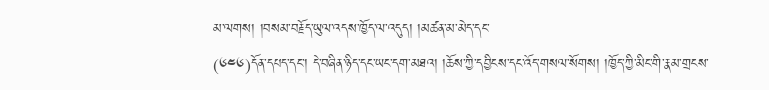མ་ལགས། །བསམ་བརྗོད་ཡུལ་འདས་ཁྱོད་ལ་འདུད། །མཚན་མ་མེད་དང་
(༦༤༦)དོན་དཔད་དང་། དེ་བཞིན་ཉིད་དང་ཡང་དག་མཐའ། །ཆོས་ཀྱི་དབྱིངས་དང་འོད་གསལ་སོགས། །ཁྱོད་ཀྱི་མིང་གི་རྣམ་གྲངས་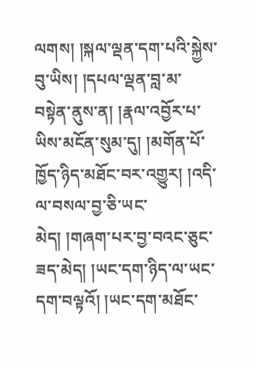ལགས། །སྐལ་ལྡན་དག་པའི་སྐྱེས་བུ་ཡིས། །དཔལ་ལྡན་བླ་མ་བསྟེན་ནུས་ན། །རྣལ་འབྱོར་པ་ཡིས་མངོན་སུམ་དུ། །མགོན་པོ་ཁྱོད་ཉིད་མཐོང་བར་འགྱུར། །འདི་ལ་བསལ་བྱ་ཅི་ཡང་མེད། །གཞག་པར་བྱ་བའང་ཅུང་ཟད་མེད། །ཡང་དག་ཉིད་ལ་ཡང་དག་བལྟའོ། །ཡང་དག་མཐོང་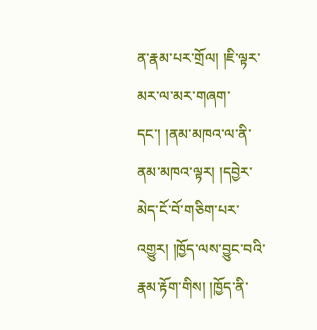ན་རྣམ་པར་གྲོལ། །ཇི་ལྟར་མར་ལ་མར་གཞག་དང་། །ནམ་མཁའ་ལ་ནི་ནམ་མཁའ་ལྟར། །དབྱེར་མེད་ངོ་བོ་གཅིག་པར་འགྱུར། །ཁྱོད་ལས་བྱུང་བའི་རྣམ་རྟོག་གིས། །ཁྱོད་ནི་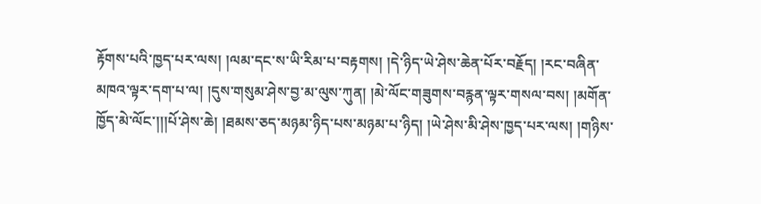རྟོགས་པའི་ཁྱད་པར་ལས། །ལམ་དང་ས་ཡི་རིམ་པ་བརྟགས། །དེ་ཉིད་ཡེ་ཤེས་ཆེན་པོར་བརྗོད། །རང་བཞིན་མཁའ་ལྟར་དག་པ་ལ། །དུས་གསུམ་ཤེས་བྱ་མ་ལུས་ཀུན། །མེ་ལོང་གཟུགས་བརྙན་ལྟར་གསལ་བས། །མགོན་ཁྱོད་མེ་ལོང་།།།པོ་ཤེས་ཆེ། །ཐམས་ཅད་མཉམ་ཉིད་པས་མཉམ་པ་ཉིད། །ཡེ་ཤེས་མི་ཤེས་ཁྱད་པར་ལས། །གཉིས་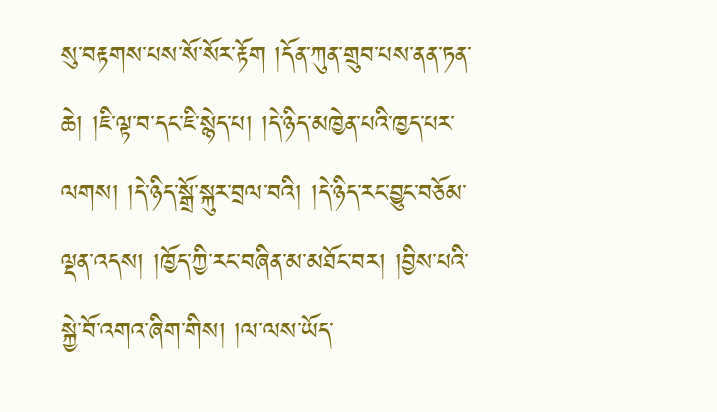སུ་བརྟགས་པས་སོ་སོར་རྟོག །དོན་ཀུན་གྲུབ་པས་ནན་ཏན་ཆེ། །ཇི་ལྟ་བ་དང་ཇི་སྙེད་པ། །དེ་ཉིད་མཁྱེན་པའི་ཁྱད་པར་ལགས། །དེ་ཉིད་སྒྲོ་སྐུར་བྲལ་བའི། །དེ་ཉིད་རང་བྱུང་བཅོམ་ལྡན་འདས། །ཁྱོད་ཀྱི་རང་བཞིན་མ་མཐོང་བར། །བྱིས་པའི་སྐྱེ་བོ་འགའ་ཞིག་གིས། །ལ་ལས་ཡོད་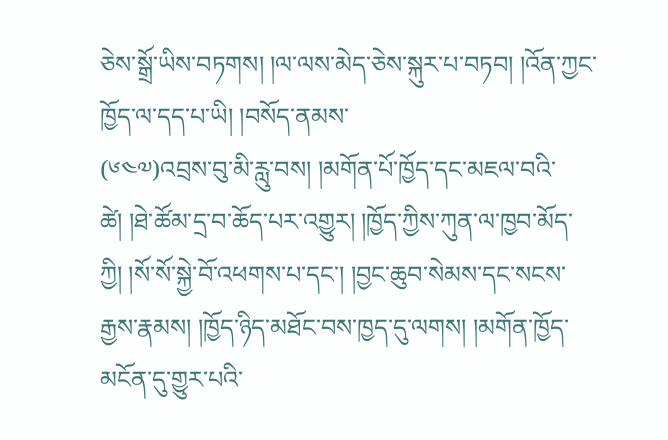ཅེས་སྒྲོ་ཡིས་བཏགས། །ལ་ལས་མེད་ཅེས་སྐུར་པ་བཏབ། །འོན་ཀྱང་ཁྱོད་ལ་དད་པ་ཡི། །བསོད་ནམས་
(༦༤༧)འབྲས་བུ་མི་རླུ་བས། །མགོན་པོ་ཁྱོད་དང་མཇལ་བའི་ཚེ། །ཐེ་ཚོམ་དྲ་བ་ཆོད་པར་འགྱུར། །ཁྱོད་ཀྱིས་ཀུན་ལ་ཁྱབ་མོད་ཀྱི། །སོ་སོ་སྐྱེ་བོ་འཕགས་པ་དང་། །བྱང་ཆུབ་སེམས་དང་སངས་རྒྱས་རྣམས། །ཁྱོད་ཉིད་མཐོང་བས་ཁྱད་དུ་ལགས། །མགོན་ཁྱོད་མངོན་དུ་གྱུར་པའི་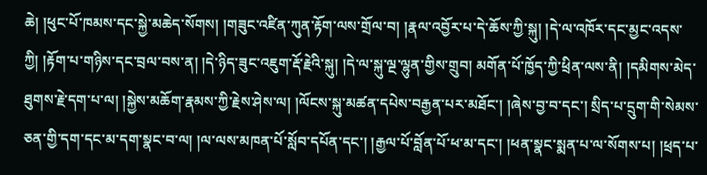ཆེ། །ཕུང་པོ་ཁམས་དང་སྐྱེ་མཆེད་སོགས། །གཟུང་འཛིན་ཀུན་རྟོག་ལས་གྲོལ་བ། །རྣལ་འབྱོར་པ་དེ་ཆོས་ཀྱི་སྐུ། །དེ་ལ་འཁོར་དང་མྱང་འདས་ཀྱི། །རྟོག་པ་གཉིས་དང་བྲལ་བས་ན། །དེ་ཉིད་ཟུང་འཇུག་རྡོ་རྗེའི་སྐུ། །དེ་ལ་སྐུ་ལྔ་ལྷུན་གྱིས་གྲུབ། མགོན་པོ་ཁྱོད་ཀྱི་ཕྲིན་ལས་ནི། །དམིགས་མེད་ཐུགས་རྗེ་དག་པ་ལ། །སྐྱེས་མཆོག་རྣམས་ཀྱི་རྗེས་ཤེས་ལ། །ལོངས་སྐུ་མཚན་དཔེས་བརྒྱན་པར་མཐོང་། །ཞེས་བྱ་བ་དང་། སྲིད་པ་དྲུག་གི་སེམས་ཅན་གྱི་དག་དང་མ་དག་སྣང་བ་ལ། །ལ་ལས་མཁན་པོ་སློབ་དཔོན་དང་། །རྒྱལ་པོ་བློན་པོ་ཕ་མ་དང་། །ཕན་སྣང་སྨན་པ་ལ་སོགས་པ། །ཕྲད་པ་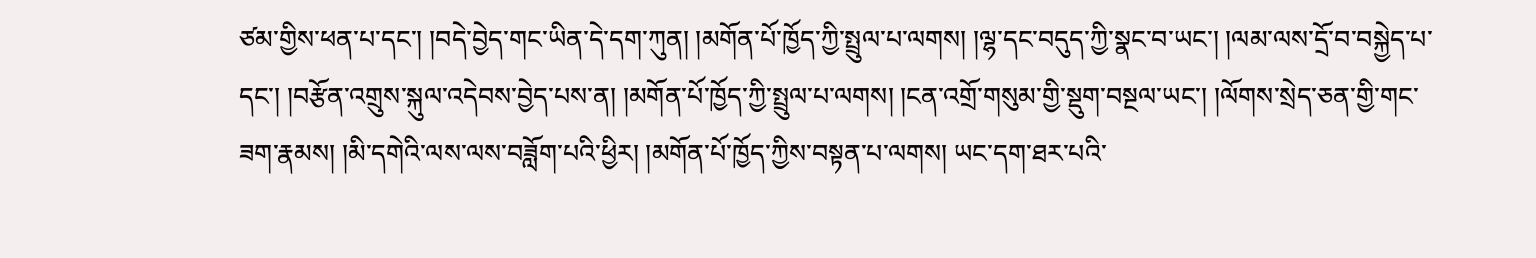ཙམ་གྱིས་ཕན་པ་དང་། །བདེ་བྱེད་གང་ཡིན་དེ་དག་ཀུན། །མགོན་པོ་ཁྱོད་ཀྱི་སྤྲུལ་པ་ལགས། །ལྷ་དང་བདུད་ཀྱི་སྣང་བ་ཡང་། །ལམ་ལས་དྲོ་བ་བསྐྱེད་པ་དང་། །བརྩོན་འགྲུས་སྐུལ་འདེབས་བྱེད་པས་ན། །མགོན་པོ་ཁྱོད་ཀྱི་སྤྲུལ་པ་ལགས། །ངན་འགྲོ་གསུམ་གྱི་སྡུག་བསྔལ་ཡང་། །ལོགས་སྲེད་ཅན་གྱི་གང་ཟག་རྣམས། །མི་དགེའི་ལས་ལས་བཟློག་པའི་ཕྱིར། །མགོན་པོ་ཁྱོད་ཀྱིས་བསྟན་པ་ལགས། ཡང་དག་ཐར་པའི་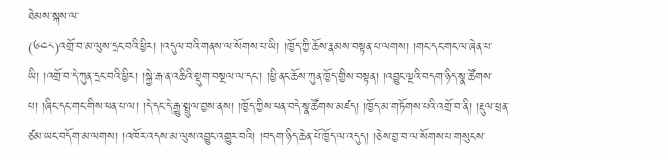ཐེམས་སྐས་ལ་
(༦༤༨)འགྲོ་བ་མ་ལུས་དྲང་བའི་ཕྱིར། །འདུལ་བའི་གནས་ལ་སོགས་པ་ཡི། །ཁྱོད་ཀྱི་ཆོས་རྣམས་བསྟན་པ་ལགས། །གང་དང་གང་ལ་ཞེན་པ་ཡི། །འགྲོ་བ་དེ་ཀུན་དྲང་བའི་ཕྱིར། །སྐྱེ་རྒ་ན་འཆིའི་སྡུག་བསྔལ་ལ་དང་། །ཕྱི་ནང་ཆོས་ཀུན་ཁྱོད་གྱིས་བསྟན། །འབྱུང་ལྔའི་བདག་ཉིད་སྣ་ཚོགས་པ། །ཞིང་དང་གང་གིས་ཕན་པ་ལ། །དེ་དང་དེ་རྒྱུ་སྤྲུལ་བྱས་ནས། །ཁྱོད་ཀྱིས་ཕན་བདེ་སྣ་ཚོགས་མཛད། །ཁྱོད་མ་གཏོགས་པའི་འགྲོ་བ་ནི། །རྡུལ་ཕྲན་ཙམ་ཡང་བདོག་མ་ལགས། །འཁོར་འདས་མ་ལུས་འབྱུང་འགྱུར་བའི། །བདག་ཉིད་ཆེན་པོ་ཁྱོད་ལ་འདུད། །ཅེས་བྱ་བ་ལ་སོགས་པ་གསུངས་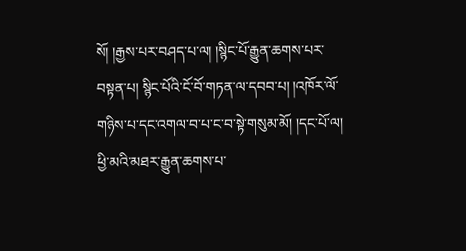སོ། །རྒྱས་པར་བཤད་པ་ལ། །སྙིང་པོ་རྒྱུན་ཆགས་པར་བསྟན་པ། སྙིང་པོའི་ངོ་བོ་གཏན་ལ་དབབ་པ། །འཁོར་ལོ་གཉིས་པ་དང་འགལ་བ་པ་ང་བ་སྟེ་གསུམ་མོ། །དང་པོ་ལ། ཕྱི་མའི་མཐར་རྒྱུན་ཆགས་པ་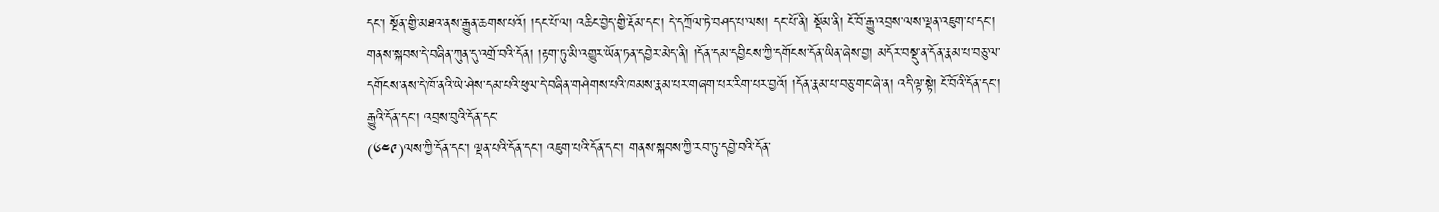དང་། སྔོན་གྱི་མཐའ་ནས་རྒྱུན་ཆགས་པའོ། །དང་པོ་ལ། འཆིང་བྱེད་གྱི་རྡོམ་དང་། དེ་དཀྲོལ་ཏེ་བཤད་པ་ལས། དང་པོ་ནི། སྡོམ་ནི། ངོ་བོ་རྒྱུ་འབྲས་ལས་ལྡན་འཇུག་པ་དང་། གནས་སྐབས་དེ་བཞིན་ཀུན་དུ་འགྲོ་བའི་དོན། །རྟག་ཏུ་མི་འགྱུར་ཡོན་ཏན་དབྱེར་མེད་ནི། །དོན་དམ་དབྱིངས་ཀྱི་དགོངས་དོན་ཡིན་ཞེས་བྱ། མདོར་བསྡུ་ན་དོན་རྣམ་པ་བཅུ་ལ་དགོངས་ནས་དེ་ཁོ་ནའི་ཡེ་ཤེས་དམ་པའི་ཕུལ་དེ་བཞིན་གཤེགས་པའི་ཁམས་རྣམ་པར་གཞག་པར་རིག་པར་བྱའོ། །དོན་རྣམ་པ་བཅུ་གང་ཞེ་ན། འདི་ལྟ་སྟེ། ངོ་བོའི་དོན་དང་། རྒྱུའི་དོན་དང་། འབྲས་བུའི་དོན་དང་
(༦༤༩)ལས་ཀྱི་དོན་དང་། ལྡན་པའི་དོན་དང་། འཇུག་པའི་དོན་དང་། གནས་སྐབས་ཀྱི་རབ་ཏུ་དབྱེ་བའི་དོན་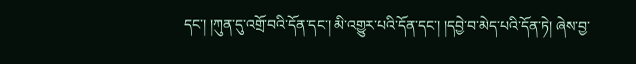དང་། །ཀུན་དུ་འགྲོ་བའི་དོན་དང་། མི་འགྱུར་པའི་དོན་དང་། །དབྱེ་བ་མེད་པའི་དོན་ཏེ། ཞེས་བྱ་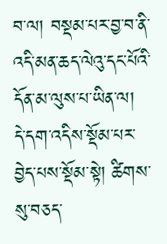བ་ལ། བསྡམ་པར་བྱ་བ་ནི་འདི་མན་ཆད་ལེའུ་དང་པོའི་དོན་མ་ལུས་པ་ཡིན་ལ། དེ་དག་འདིས་སྡོམ་པར་བྱེད་པས་སྡོམ་སྟེ། ཚིགས་སུ་བཅད་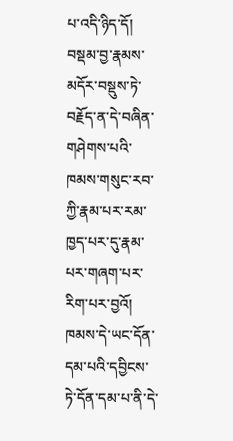པ་འདི་ཉིད་དོ། བསྡམ་བྱ་རྣམས་མདོར་བསྡུས་ཏེ་བརྗོད་ན་དེ་བཞིན་གཤེགས་པའི་ཁམས་གསུང་རབ་ཀྱི་རྣམ་པར་རམ་ཁྱད་པར་དུ་རྣམ་པར་གཞག་པར་རིག་པར་བྱའོ། ཁམས་དེ་ཡང་དོན་དམ་པའི་དབྱིངས་ཏེ་དོན་དམ་པ་ནི་དེ་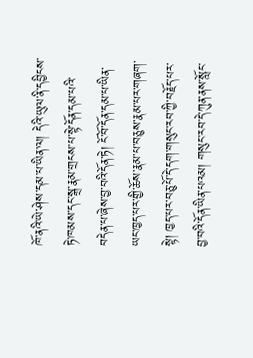ཁོ་ནའི་ཡེ་ཤེས་དམ་པ་ཡིན་ལ། དེའི་ཡུལ་ནི་དབྱིངས་ཏེ་ཁམས་དང་སྒྲ་རྣམ་གྲངས་པ་སྟེ་དོན་དམ་པའི་བདེན་པ་ཞེས་བྱ་བའི་དོན་ཏེ། ངོ་བོ་དོན་དམ་པ་ཡིན་ཡང་ཁྱད་པར་གྱི་ཆོས་རྣམ་པ་བཅུས་རྣམ་པར་གཞག་སྟེ། ཁྱད་པར་བཅུ་པོ་དེ་དག་གསུང་རབ་ཀྱི་བརྗོད་པར་བྱ་བའི་དོན་ཡིན་པའམ། གསུང་རབ་དེ་ཀུན་ནས་སློང་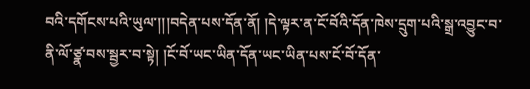བའི་དགོངས་པའི་ཡུལ་།།།བདེན་པས་དོན་ནོ། །དེ་ལྟར་ན་ངོ་བོའི་དོན་ཁེས་དྲུག་པའི་སྒྲ་འབྱུང་བ་ནི་ལོ་ཙྣ་བས་སྦྱར་བ་སྟེ། །ངོ་བོ་ཡང་ཡིན་དོན་ཡང་ཡིན་པས་ངོ་བོ་དོན་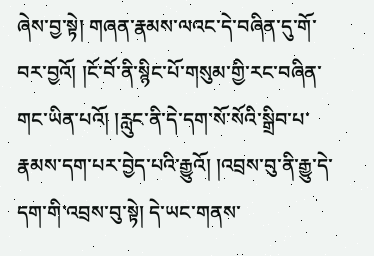ཞེས་བྱ་སྟེ། གཞན་རྣམས་ལའང་དེ་བཞིན་དུ་གོ་བར་བྱའོ། །ངོ་བོ་ནི་སྙིང་པོ་གསུམ་གྱི་རང་བཞིན་གང་ཡིན་པའོ། །རླུང་ནི་དེ་དག་སོ་སོའི་སྒྲིབ་པ་རྣམས་དག་པར་བྱེད་པའི་རྒྱུའོ། །འབྲས་བུ་ནི་རྒྱུ་དེ་དག་གི་འབྲས་བུ་སྟེ། དེ་ཡང་གནས་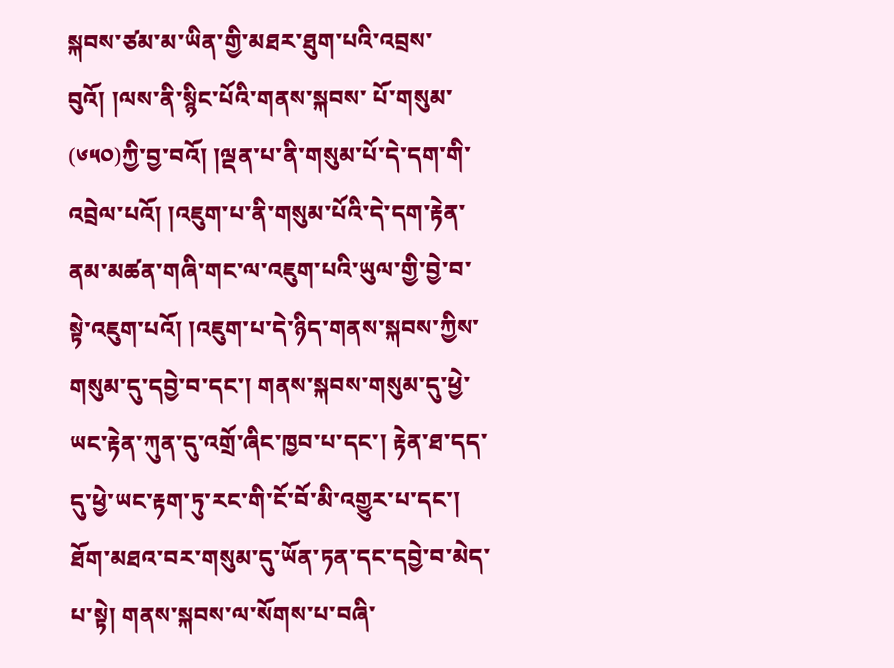སྐབས་ཙམ་མ་ཡིན་གྱི་མཐར་ཐུག་པའི་འབྲས་བུའོ། །ལས་ནི་སྙིང་པོའི་གནས་སྐབས་ པོ་གསུམ་
(༦༥༠)ཀྱི་བྱ་བའོ། །ལྡན་པ་ནི་གསུམ་པོ་དེ་དག་གི་འབྲེལ་པའོ། །འཇུག་པ་ནི་གསུམ་པོའི་དེ་དག་རྟེན་ནམ་མཚན་གཞི་གང་ལ་འཇུག་པའི་ཡུལ་གྱི་བྱེ་བ་སྟེ་འཇུག་པའོ། །འཇུག་པ་དེ་ཉིད་གནས་སྐབས་ཀྱིས་གསུམ་དུ་དབྱེ་བ་དང་། གནས་སྐབས་གསུམ་དུ་ཕྱེ་ཡང་རྟེན་ཀུན་དུ་འགྲོ་ཞིང་ཁྱབ་པ་དང་། རྟེན་ཐ་དད་དུ་ཕྱེ་ཡང་རྟག་ཏུ་རང་གི་ངོ་བོ་མི་འགྱུར་པ་དང་། ཐོག་མཐའ་བར་གསུམ་དུ་ཡོན་ཏན་དང་དབྱེ་བ་མེད་པ་སྟེ། གནས་སྐབས་ལ་སོགས་པ་བཞི་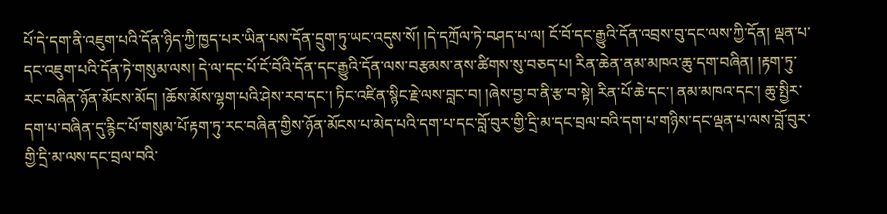པོ་དེ་དག་ནི་འཇུག་པའི་དོན་ཉིད་ཀྱི་ཁྱད་པར་ཡིན་པས་དོན་དྲུག་ཏུ་ཡང་འདུས་སོ། །དེ་དཀྲོལ་ཏེ་བཤད་པ་ལ། ངོ་བོ་དང་རྒྱུའི་དོན་འབྲས་བུ་དང་ལས་ཀྱི་དོན། ལྡན་པ་དང་འཇུག་པའི་དོན་ཏེ་གསུམ་ལས། དེ་ལ་དང་པོ་ངོ་བོའི་དོན་དང་རྒྱུའི་དོན་ལས་བརྩམས་ནས་ཚིགས་སུ་བཅད་པ། རིན་ཆེན་ནམ་མཁའ་ཆུ་དག་བཞིན། །རྟག་ཏུ་རང་བཞིན་ཉོན་མོངས་མོད། །ཆོས་མོས་ལྷག་པའི་ཤེས་རབ་དང་། ཏིང་འཛིན་སྙིང་རྗེ་ལས་བླང་བ། །ཞེས་བྱ་བ་ནི་རྩ་བ་སྟེ། རིན་པོ་ཆེ་དང་། ནམ་མཁའ་དང་། ཆུ་སྤྱིར་དག་པ་བཞིན་དུ་རྙིང་པོ་གསུམ་པོ་རྟག་ཏུ་རང་བཞིན་གྱིས་ཉོན་མོངས་པ་མེད་པའི་དག་པ་དང་བློ་བུར་གྱི་དྲི་མ་དང་བྲལ་བའི་དག་པ་གཉིས་དང་ལྡན་པ་ལས་བློ་བུར་གྱི་དྲི་མ་ལས་དང་བྲལ་བའི་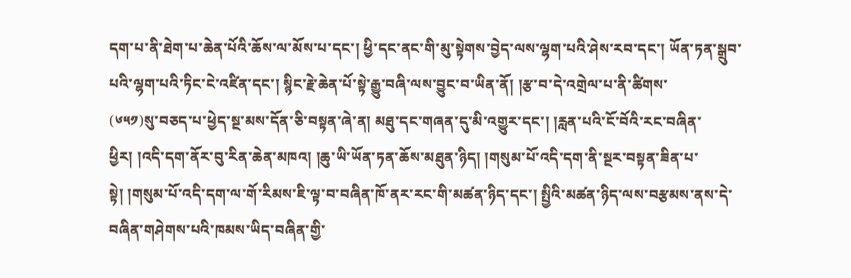དག་པ་ནི་ཐེག་པ་ཆེན་པོའི་ཆོས་ལ་མོས་པ་དང་། ཕྱི་དང་ནང་གི་མུ་སྟེགས་བྱེད་ལས་ལྷག་པའི་ཤེས་རབ་དང་། ཡོན་ཏན་སྒྲུབ་པའི་ལྷག་པའི་ཏིང་ངེ་འཛིན་དང་། སྙིང་རྗེ་ཆེན་པོ་སྟེ་རྒྱུ་བཞི་ལས་བྱུང་བ་ཡིན་ནོ། །རྩ་བ་དེ་འགྲེལ་པ་ནི་ཚིགས་
(༦༥༡)སུ་བཅད་པ་ཕྱེད་སྔ་མས་དོན་ཅི་བསྟན་ཞེ་ན། མཐུ་དང་གཞན་དུ་མི་འགྱུར་དང་། །རླན་པའི་ངོ་བོའི་རང་བཞིན་ཕྱིར། །འདི་དག་ནོར་བུ་རིན་ཆེན་མཁའ། །ཆུ་ཡི་ཡོན་ཏན་ཆོས་མཐུན་ཉིད། །གསུམ་པོ་འདི་དག་ནི་སྔར་བསྟན་ཟིན་པ་སྟེ། །གསུམ་པོ་འདི་དག་ལ་གོ་རིམས་ཇི་ལྟ་བ་བཞིན་ཁོ་ནར་རང་གི་མཚན་ཉིད་དང་། སྤྱིའི་མཚན་ཉིད་ལས་བརྩམས་ནས་དེ་བཞིན་གཤེགས་པའི་ཁམས་ཡིད་བཞིན་གྱི་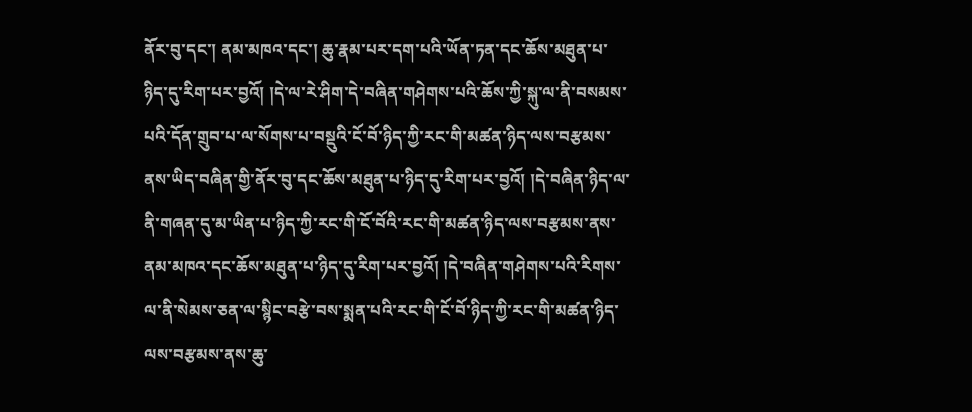ནོར་བུ་དང་། ནམ་མཁའ་དང་། ཆུ་རྣམ་པར་དག་པའི་ཡོན་ཏན་དང་ཆོས་མཐུན་པ་ཉིད་དུ་རིག་པར་བྱའོ། །དེ་ལ་རེ་ཤིག་དེ་བཞིན་གཤེགས་པའི་ཆོས་ཀྱི་སྐུ་ལ་ནི་བསམས་པའི་དོན་གྲུབ་པ་ལ་སོགས་པ་བསྡུའི་ངོ་བོ་ཉིད་ཀྱི་རང་གི་མཚན་ཉིད་ལས་བརྩམས་ནས་ཡིད་བཞིན་གྱི་ནོར་བུ་དང་ཆོས་མཐུན་པ་ཉིད་དུ་རིག་པར་བྱའོ། །དེ་བཞིན་ཉིད་ལ་ནི་གཞན་དུ་མ་ཡིན་པ་ཉིད་ཀྱི་རང་གི་ངོ་བོའི་རང་གི་མཚན་ཉིད་ལས་བརྩམས་ནས་ནམ་མཁའ་དང་ཆོས་མཐུན་པ་ཉིད་དུ་རིག་པར་བྱའོ། །དེ་བཞིན་གཤེགས་པའི་རིགས་ལ་ནི་སེམས་ཅན་ལ་སྙིང་བརྩེ་བས་སྨན་པའི་རང་གི་ངོ་བོ་ཉིད་ཀྱི་རང་གི་མཚན་ཉིད་ལས་བརྩམས་ནས་ཆུ་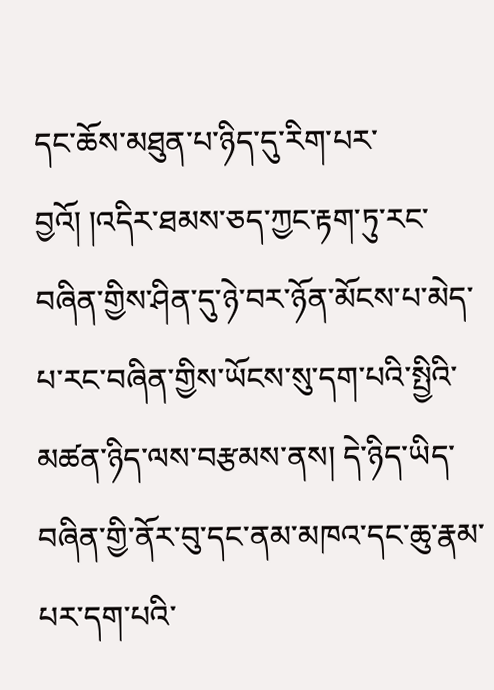དང་ཆོས་མཐུན་པ་ཉིད་དུ་རིག་པར་བྱའོ། །འདིར་ཐམས་ཅད་ཀྱང་རྟག་ཏུ་རང་བཞིན་གྱིས་ཤིན་དུ་ཉེ་བར་ཉོན་མོངས་པ་མེད་པ་རང་བཞིན་གྱིས་ཡོངས་སུ་དག་པའི་སྤྱིའི་མཚན་ཉིད་ལས་བརྩམས་ནས། དེ་ཉིད་ཡིད་བཞིན་གྱི་ནོར་བུ་དང་ནམ་མཁའ་དང་ཆུ་རྣམ་པར་དག་པའི་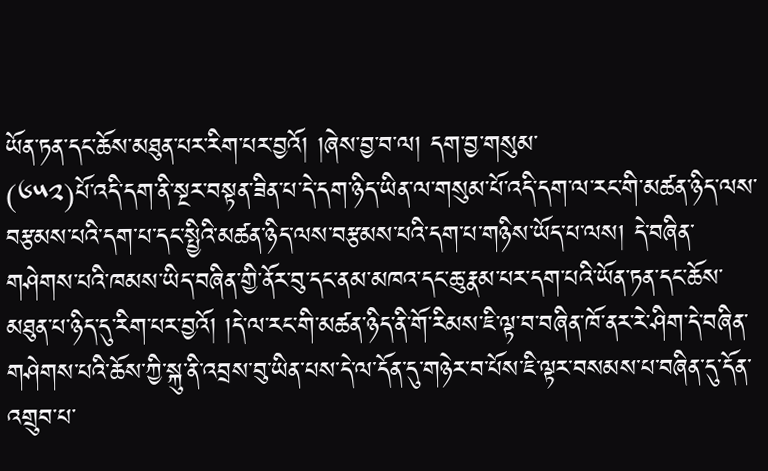ཡོན་ཏན་དང་ཆོས་མཐུན་པར་རིག་པར་བྱའོ། །ཞེས་བྱ་བ་ལ། དག་བྱ་གསུམ་
(༦༥༢)པོ་འདི་དག་ནི་སྔར་བསྟན་ཟིན་པ་དེ་དག་ཉིད་ཡིན་ལ་གསུམ་པོ་འདི་དག་ལ་རང་གི་མཚན་ཉིད་ལས་བརྩམས་པའི་དག་པ་དང་སྤྱིའི་མཚན་ཉིད་ལས་བརྩམས་པའི་དག་པ་གཉིས་ཡོད་པ་ལས། དེ་བཞིན་གཤེགས་པའི་ཁམས་ཡིད་བཞིན་གྱི་ནོར་བུ་དང་ནམ་མཁའ་དང་ཆུ་རྣམ་པར་དག་པའི་ཡོན་ཏན་དང་ཆོས་མཐུན་པ་ཉིད་དུ་རིག་པར་བྱའོ། །དེ་ལ་རང་གི་མཚན་ཉིད་ནི་གོ་རིམས་ཇི་ལྟ་བ་བཞིན་ཁོ་ནར་རེ་ཤིག་དེ་བཞིན་གཤེགས་པའི་ཆོས་ཀྱི་སྐུ་ནི་འབྲས་བུ་ཡིན་པས་དེ་ལ་དོན་དུ་གཉེར་བ་པོས་ཇི་ལྟར་བསམས་པ་བཞིན་དུ་དོན་འགྲུབ་པ་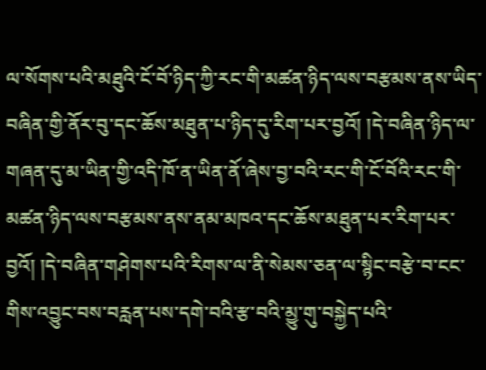ལ་སོགས་པའི་མཐུའི་ངོ་བོ་ཉིད་ཀྱི་རང་གི་མཚན་ཉིད་ལས་བརྩམས་ནས་ཡིད་བཞིན་གྱི་ནོར་བུ་དང་ཆོས་མཐུན་པ་ཉིད་དུ་རིག་པར་བྱའོ། །དེ་བཞིན་ཉིད་ལ་གཞན་དུ་མ་ཡིན་གྱི་འདི་ཁོ་ན་ཡིན་ནོ་ཞེས་བྱ་བའི་རང་གི་ངོ་བོའི་རང་གི་མཚན་ཉིད་ལས་བརྩམས་ནས་ནམ་མཁའ་དང་ཆོས་མཐུན་པར་རིག་པར་བྱའོ། །དེ་བཞིན་གཤེགས་པའི་རིགས་ལ་ནི་སེམས་ཅན་ལ་སྙིང་བརྩེ་བ་ངང་གིས་འབྱུང་བས་བརླན་པས་དགེ་བའི་རྩ་བའི་མྱུ་གུ་བསྐྱེད་པའི་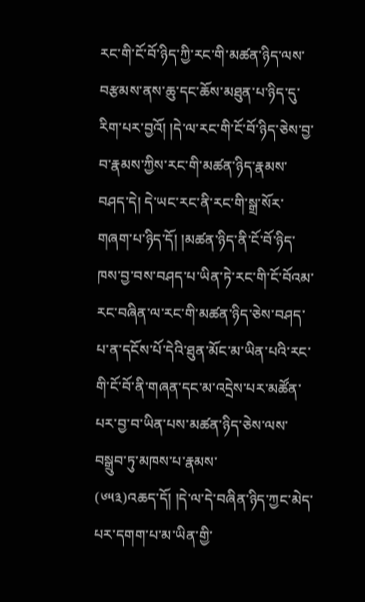རང་གི་ངོ་བོ་ཉིད་ཀྱི་རང་གི་མཚན་ཉིད་ལས་བརྩམས་ནས་ཆུ་དང་ཆོས་མཐུན་པ་ཉིད་དུ་རིག་པར་བྱའོ། །དེ་ལ་རང་གི་ངོ་བོ་ཉིད་ཅེས་བྱ་བ་རྣམས་ཀྱིས་རང་གི་མཚན་ཉིད་རྣམས་བཤད་དེ། དེ་ཡང་རང་ནི་རང་གི་སྒྲ་སོར་གཞག་པ་ཉིད་དོ། །མཚན་ཉིད་ནི་ངོ་བོ་ཉིད་ཁས་བྱ་བས་བཤད་པ་ཡིན་ཏེ་རང་གི་ངོ་བོའམ་རང་བཞིན་ལ་རང་གི་མཚན་ཉིད་ཅེས་བཤད་པ་ན་དངོས་པོ་དེའི་ཐུན་མོང་མ་ཡིན་པའི་རང་གི་ངོ་བོ་ནི་གཞན་དང་མ་འདྲེས་པར་མཚོན་པར་བྱ་བ་ཡིན་པས་མཚན་ཉིད་ཅེས་ལས་བསྒྲུབ་ཏུ་མཁས་པ་རྣམས་
(༦༥༣)འཆད་དོ། །དེ་ལ་དེ་བཞིན་ཉིད་ཀྱང་མེད་པར་དགག་པ་མ་ཡིན་གྱི་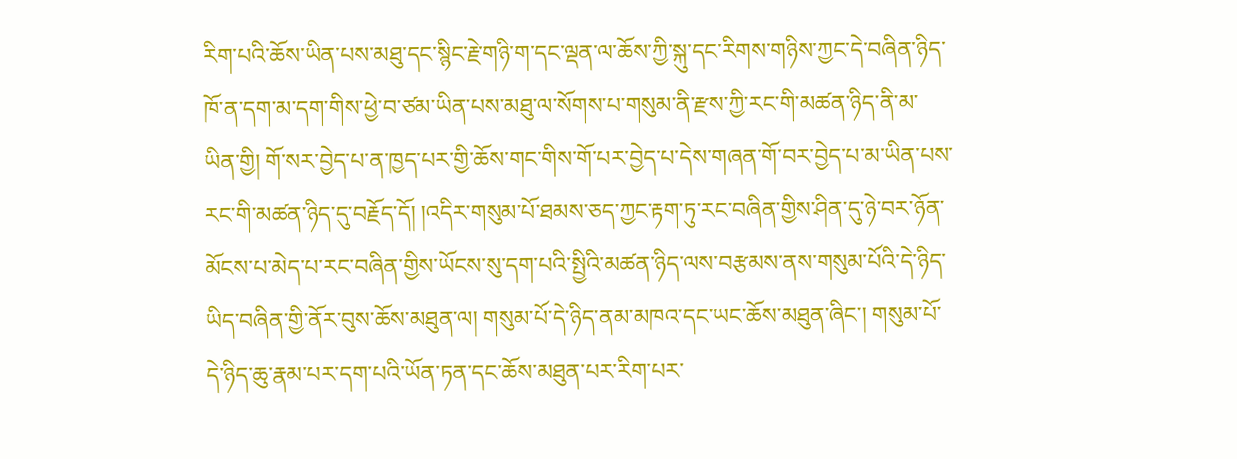རིག་པའི་ཆོས་ཡིན་པས་མཐུ་དང་སྙིང་རྗེ་གཉི་ག་དང་ལྡན་ལ་ཆོས་ཀྱི་སྐུ་དང་རིགས་གཉིས་ཀྱང་དེ་བཞིན་ཉིད་ཁོ་ན་དག་མ་དག་གིས་ཕྱེ་བ་ཙམ་ཡིན་པས་མཐུ་ལ་སོགས་པ་གསུམ་ནི་རྫས་ཀྱི་རང་གི་མཚན་ཉིད་ནི་མ་ཡིན་གྱི། གོ་སར་བྱེད་པ་ན་ཁྱད་པར་གྱི་ཆོས་གང་གིས་གོ་པར་བྱེད་པ་དེས་གཞན་གོ་བར་བྱེད་པ་མ་ཡིན་པས་རང་གི་མཚན་ཉིད་དུ་བརྗོད་དོ། །འདིར་གསུམ་པོ་ཐམས་ཅད་ཀྱང་རྟག་ཏུ་རང་བཞིན་གྱིས་ཤིན་དུ་ཉེ་བར་ཉོན་མོངས་པ་མེད་པ་རང་བཞིན་གྱིས་ཡོངས་སུ་དག་པའི་སྤྱིའི་མཚན་ཉིད་ལས་བརྩམས་ནས་གསུམ་པོའི་དེ་ཉིད་ཡིད་བཞིན་གྱི་ནོར་བུས་ཆོས་མཐུན་ལ། གསུམ་པོ་དེ་ཉིད་ནམ་མཁའ་དང་ཡང་ཆོས་མཐུན་ཞིང་། གསུམ་པོ་དེ་ཉིད་ཆུ་རྣམ་པར་དག་པའི་ཡོན་ཏན་དང་ཆོས་མཐུན་པར་རིག་པར་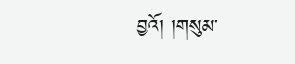བྱའོ། །གསུམ་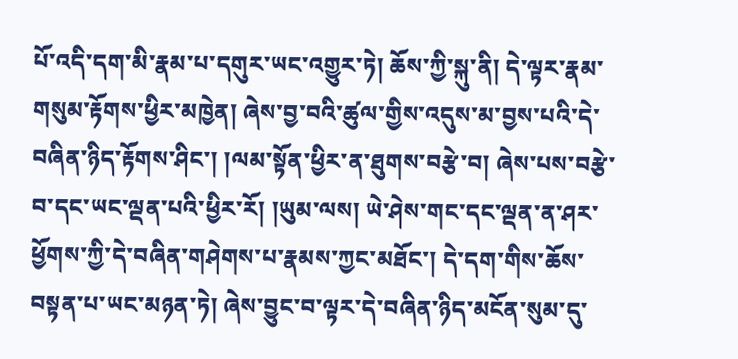པོ་འདི་དག་མི་རྣམ་པ་དགུར་ཡང་འགྱུར་ཏེ། ཆོས་ཀྱི་སྐུ་ནི། དེ་ལྟར་རྣམ་གསུམ་རྟོགས་ཕྱིར་མཁྱེན། ཞེས་བྱ་བའི་ཚུལ་གྱིས་འདུས་མ་བྱས་པའི་དེ་བཞིན་ཉིད་རྟོགས་ཤིང་། །ལམ་སྟོན་ཕྱིར་ན་ཐུགས་བརྩེ་བ། ཞེས་པས་བརྩེ་བ་དང་ཡང་ལྡན་པའི་ཕྱིར་རོ། །ཡུམ་ལས། ཡེ་ཤེས་གང་དང་ལྡན་ན་ཤར་ཕྱོགས་ཀྱི་དེ་བཞིན་གཤེགས་པ་རྣམས་ཀྱང་མཐོང་། དེ་དག་གིས་ཆོས་བསྟན་པ་ཡང་མཉན་ཏེ། ཞེས་བྱུང་བ་ལྟར་དེ་བཞིན་ཉིད་མངོན་སུམ་དུ་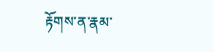རྟོགས་ན་རྣམ་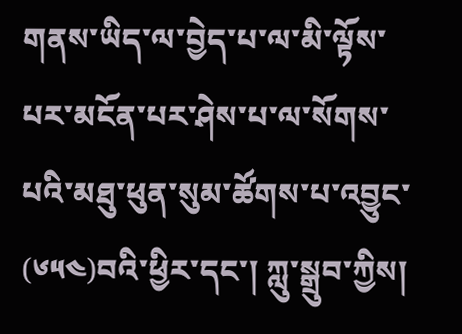གནས་ཡིད་ལ་བྱེད་པ་ལ་མི་ལྟོས་པར་མངོན་པར་ཤེས་པ་ལ་སོགས་པའི་མཐུ་ཕུན་སུམ་ཚོགས་པ་འབྱུང་
(༦༥༤)བའི་ཕྱིར་དང་། ཀླུ་སྒྲུབ་ཀྱིས།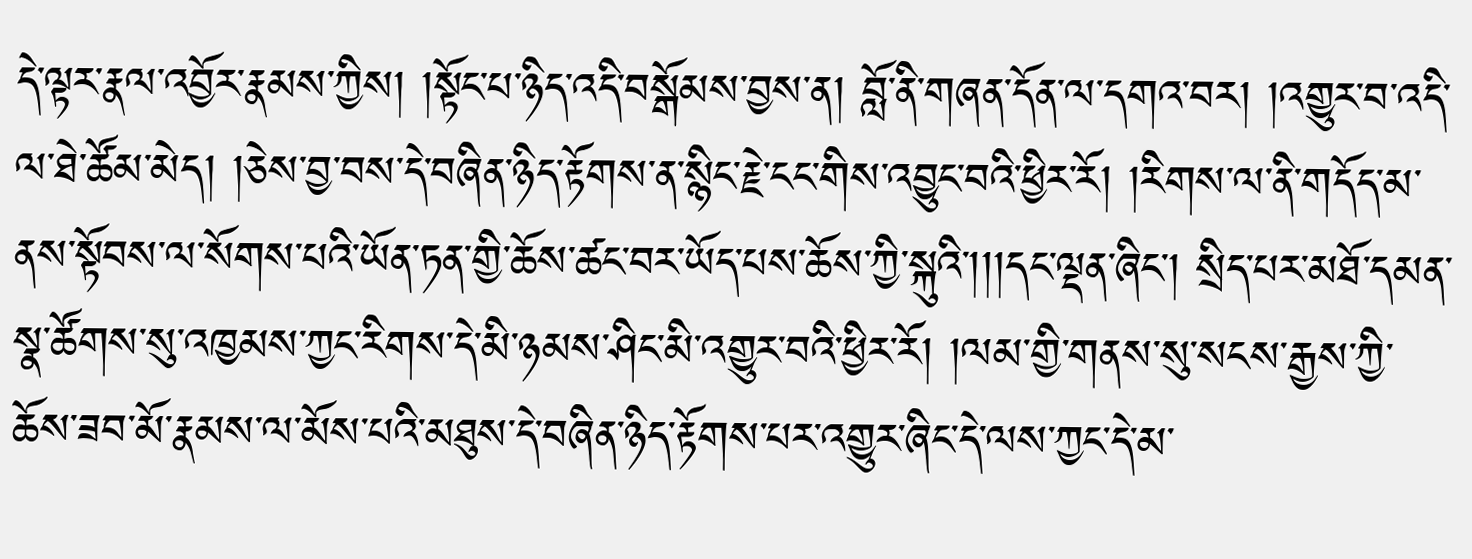དེ་ལྟར་རྣལ་འབྱོར་རྣམས་ཀྱིས། །སྟོང་པ་ཉིད་འདི་བསྒོམས་བྱས་ན། བློ་ནི་གཞན་དོན་ལ་དགའ་བར། །འགྱུར་བ་འདི་ལ་ཐེ་ཚོམ་མེད། །ཅེས་བྱ་བས་དེ་བཞིན་ཉིད་རྟོགས་ན་སྙིང་རྗེ་ངང་གིས་འབྱུང་བའི་ཕྱིར་རོ། །རིགས་ལ་ནི་གདོད་མ་ནས་སྟོབས་ལ་སོགས་པའི་ཡོན་ཏན་གྱི་ཆོས་ཚང་བར་ཡོད་པས་ཆོས་ཀྱི་སྐུའི་།།།དང་ལྡན་ཞིང་། སྲིད་པར་མཐོ་དམན་སྣ་ཚོགས་སུ་འཁྱམས་ཀྱང་རིགས་དེ་མི་ཉམས་ཤིང་མི་འགྱུར་བའི་ཕྱིར་རོ། །ལམ་གྱི་གནས་སུ་སངས་རྒྱས་ཀྱི་ཆོས་ཟབ་མོ་རྣམས་ལ་མོས་པའི་མཐུས་དེ་བཞིན་ཉིད་རྟོགས་པར་འགྱུར་ཞིང་དེ་ལས་ཀྱང་དེ་མ་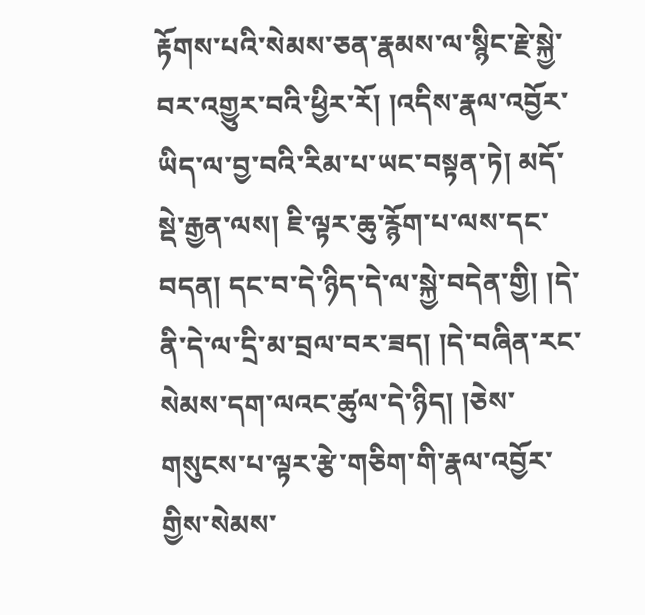རྟོགས་པའི་སེམས་ཅན་རྣམས་ལ་སྙིང་རྗེ་སྐྱེ་བར་འགྱུར་བའི་ཕྱིར་རོ། །འདིས་རྣལ་འབྱོར་ཡིད་ལ་བྱ་བའི་རིམ་པ་ཡང་བསྟན་ཏེ། མདོ་སྡེ་རྒྱན་ལས། ཇི་ལྟར་ཆུ་རྙོག་པ་ལས་དང་བདན། དང་བ་དེ་ཉིད་དེ་ལ་སྐྱེ་བདེན་གྱི། །དེ་ནི་དེ་ལ་དྲི་མ་བྲལ་བར་ཟད། །དེ་བཞིན་རང་སེམས་དག་ལའང་ཚུལ་དེ་ཉིད། །ཅེས་གསུངས་པ་ལྟར་རྩེ་གཅིག་གི་རྣལ་འབྱོར་གྱིས་སེམས་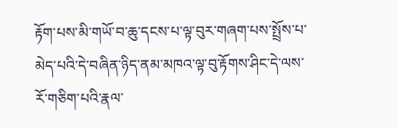རྟོག་པས་མི་གཡོ་བ་ཆུ་དངས་པ་ལྟ་བུར་གཞག་པས་སྤྲོས་པ་མེད་པའི་དེ་བཞིན་ཉིད་ནམ་མཁའ་ལྟ་བུ་རྟོགས་ཤིང་དེ་ལས་རོ་གཅིག་པའི་རྣལ་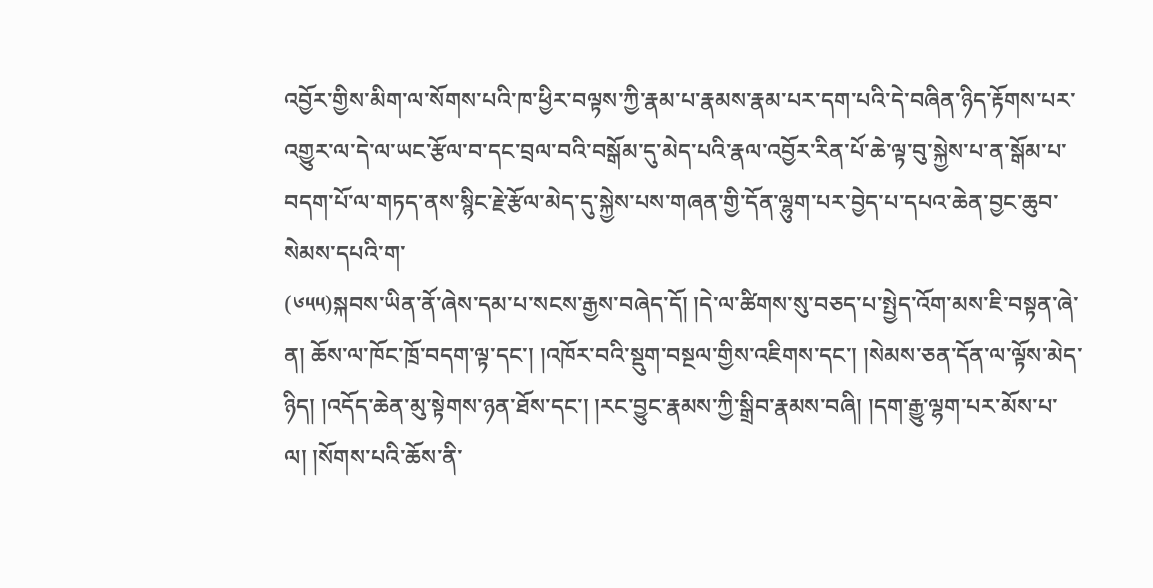འབྱོར་གྱིས་མིག་ལ་སོགས་པའི་ཁ་ཕྱིར་བལྟས་ཀྱི་རྣམ་པ་རྣམས་རྣམ་པར་དག་པའི་དེ་བཞིན་ཉིད་རྟོགས་པར་འགྱུར་ལ་དེ་ལ་ཡང་རྩོལ་བ་དང་བྲལ་བའི་བསྒོམ་དུ་མེད་པའི་རྣལ་འབྱོར་རིན་པོ་ཆེ་ལྟ་བུ་སྐྱེས་པ་ན་སྒོམ་པ་བདག་པོ་ལ་གཏད་ནས་སྙིང་རྗེ་རྩོལ་མེད་དུ་སྐྱེས་པས་གཞན་གྱི་དོན་ལྷུག་པར་བྱེད་པ་དཔའ་ཆེན་བྱང་ཆུབ་སེམས་དཔའི་ག་
(༦༥༥)སྐབས་ཡིན་ནོ་ཞེས་དམ་པ་སངས་རྒྱས་བཞེད་དོ། །དེ་ལ་ཚིགས་སུ་བཅད་པ་སྤྱེད་འོག་མས་ཇི་བསྟན་ཞེ་ན། ཆོས་ལ་ཁོང་ཁྲོ་བདག་ལྟ་དང་། །འཁོར་བའི་སྡུག་བསྔལ་གྱིས་འཇིགས་དང་། །སེམས་ཅན་དོན་ལ་ལྟོས་མེད་ཉིད། །འདོད་ཆེན་མུ་སྟེགས་ཉན་ཐོས་དང་། །རང་བྱུང་རྣམས་ཀྱི་སྒྲིབ་རྣམས་བཞི། །དག་རྒྱུ་ལྷག་པར་མོས་པ་ལ། །སོགས་པའི་ཆོས་ནི་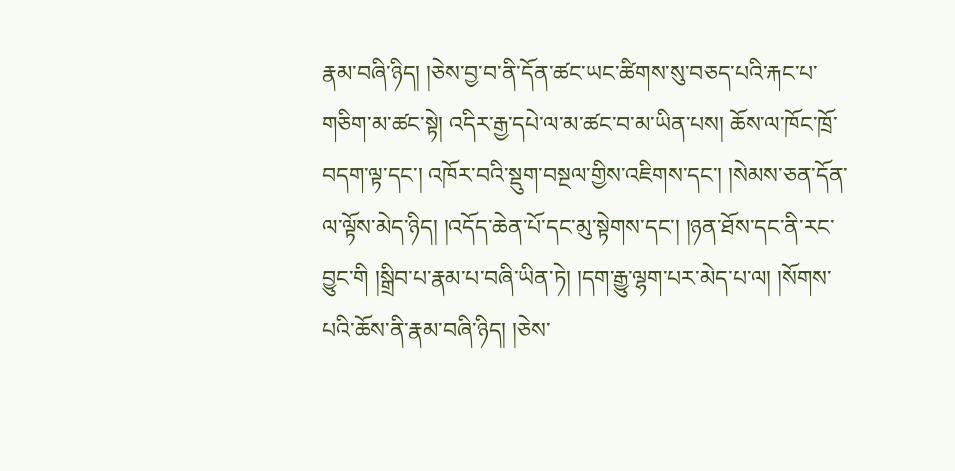རྣམ་བཞི་ཉིད། །ཅེས་བྱ་བ་ནི་དོན་ཚང་ཡང་ཚིགས་སུ་བཅད་པའི་རྐང་པ་གཅིག་མ་ཚང་སྟེ། འདིར་རྒྱ་དཔེ་ལ་མ་ཚང་བ་མ་ཡིན་པས། ཆོས་ལ་ཁོང་ཁྲོ་བདག་ལྟ་དང་། འཁོར་བའི་སྡུག་བསྔལ་གྱིས་འཇིགས་དང་། །སེམས་ཅན་དོན་ལ་ལྟོས་མེད་ཉིད། །འདོད་ཆེན་པོ་དང་མུ་སྟེགས་དང་། །ཉན་ཐོས་དང་ནི་རང་བྱུང་གི །སྒྲིབ་པ་རྣམ་པ་བཞི་ཡིན་ཏེ། །དག་རྒྱུ་ལྷག་པར་མེད་པ་ལ། །སོགས་པའི་ཆོས་ནི་རྣམ་བཞི་ཉིད། །ཅེས་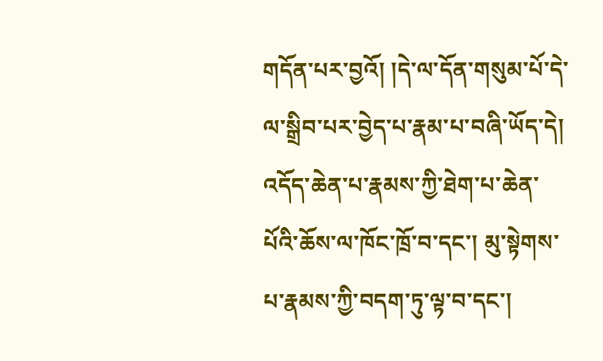གདོན་པར་བྱའོ། །དེ་ལ་དོན་གསུམ་པོ་དེ་ལ་སྒྲིབ་པར་བྱེད་པ་རྣམ་པ་བཞི་ཡོད་དེ། འདོད་ཆེན་པ་རྣམས་ཀྱི་ཐེག་པ་ཆེན་པོའི་ཆོས་ལ་ཁོང་ཁྲོ་བ་དང་། མུ་སྟེགས་པ་རྣམས་ཀྱི་བདག་ཏུ་ལྟ་བ་དང་།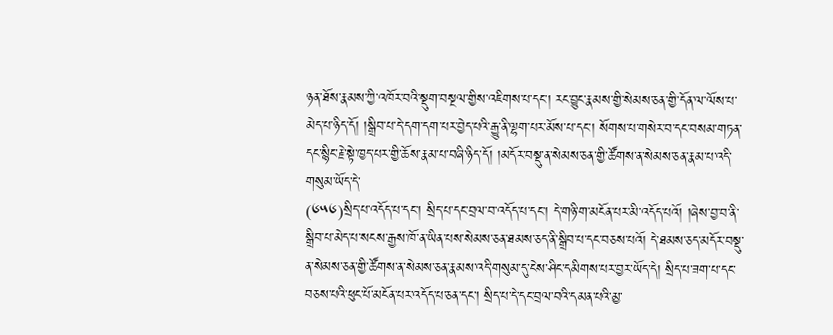ཉན་ཐོས་རྣམས་ཀྱི་འཁོར་བའི་སྡུག་བསྔལ་གྱིས་འཇིགས་པ་དང་། རང་བྱུང་རྣམས་གྱི་སེམས་ཅན་གྱི་དོན་ལ་ལོས་པ་མེད་པ་ཉིད་དོ། །སྒྲིབ་པ་དེ་དག་དག་པར་བྱེད་པའི་རྒྱུ་ནི་ལྷག་པར་མོས་པ་དང་། སོགས་པ་གསེར་བ་དང་བསམ་གཏན་དང་སྙིང་རྗེ་སྟེ་ཁྱད་པར་གྱི་ཆོས་རྣམ་པ་བཞི་ཉིད་དོ། །མདོར་བསྡུ་ན་སེམས་ཅན་གྱི་ཚོགས་ན་སེམས་ཅན་རྣམ་པ་འདི་གསུམ་ཡོད་དེ་
(༦༥༦)སྲིད་པ་འདོད་པ་དང་། སྲིད་པ་དང་བྲལ་བ་འདོད་པ་དང་། དེ་གཉི་ག་མངོན་པར་མི་འདོད་པའོ། །ཞེས་བྱ་བ་ནི་སྒྲིབ་པ་མེད་པ་སངས་རྒྱས་ཁོ་ན་ཡིན་པས་སེམས་ཅན་ཐམས་ཅད་ནི་སྒྲིབ་པ་དང་བཅས་པའོ། དེ་ཐམས་ཅད་མདོར་བསྡུ་ན་སེམས་ཅན་གྱི་ཚོགས་ན་སེམས་ཅན་རྣམས་འདི་གསུམ་དུ་ངེས་ཤིང་དམིགས་པར་བྱར་ཡོད་དེ། སྲིད་པ་ཟག་པ་དང་བཅས་པའི་ཕུང་པོ་མངོན་པར་འདོད་པ་ཅན་དང་། སྲིད་པ་དེ་དང་བྲལ་བའི་དམན་པའི་མྱ་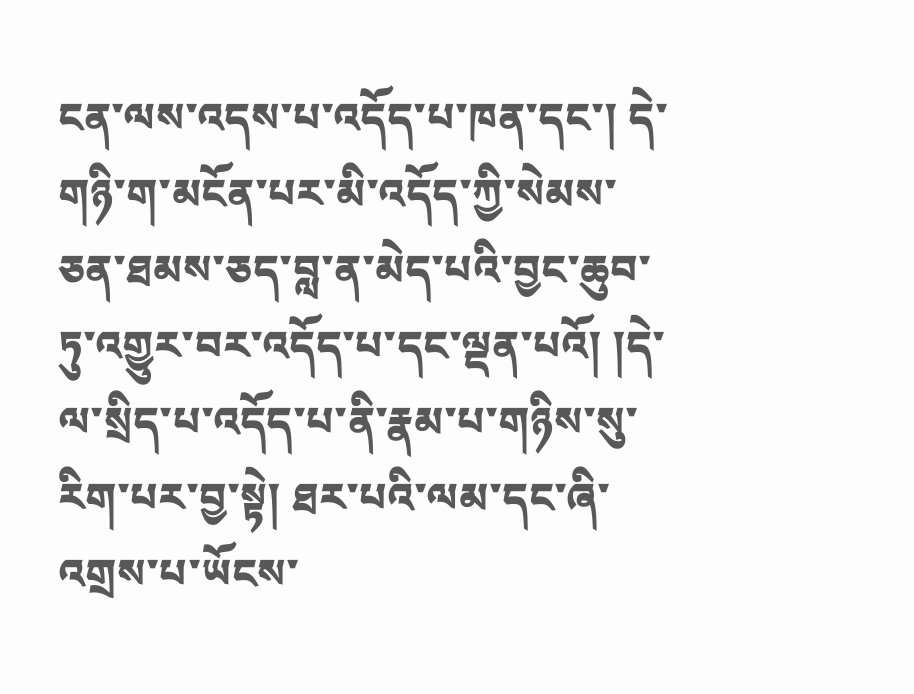ངན་ལས་འདས་པ་འདོད་པ་ཁན་དང་། དེ་གཉི་ག་མངོན་པར་མི་འདོད་ཀྱི་སེམས་ཅན་ཐམས་ཅད་བླ་ན་མེད་པའི་བྱང་ཆུབ་ཏུ་འགྱུར་བར་འདོད་པ་དང་ལྡན་པའོ། །དེ་ལ་སྲིད་པ་འདོད་པ་ནི་རྣམ་པ་གཉིས་སུ་རིག་པར་བྱ་སྟེ། ཐར་པའི་ལམ་དང་ཞི་འགྲས་པ་ཡོངས་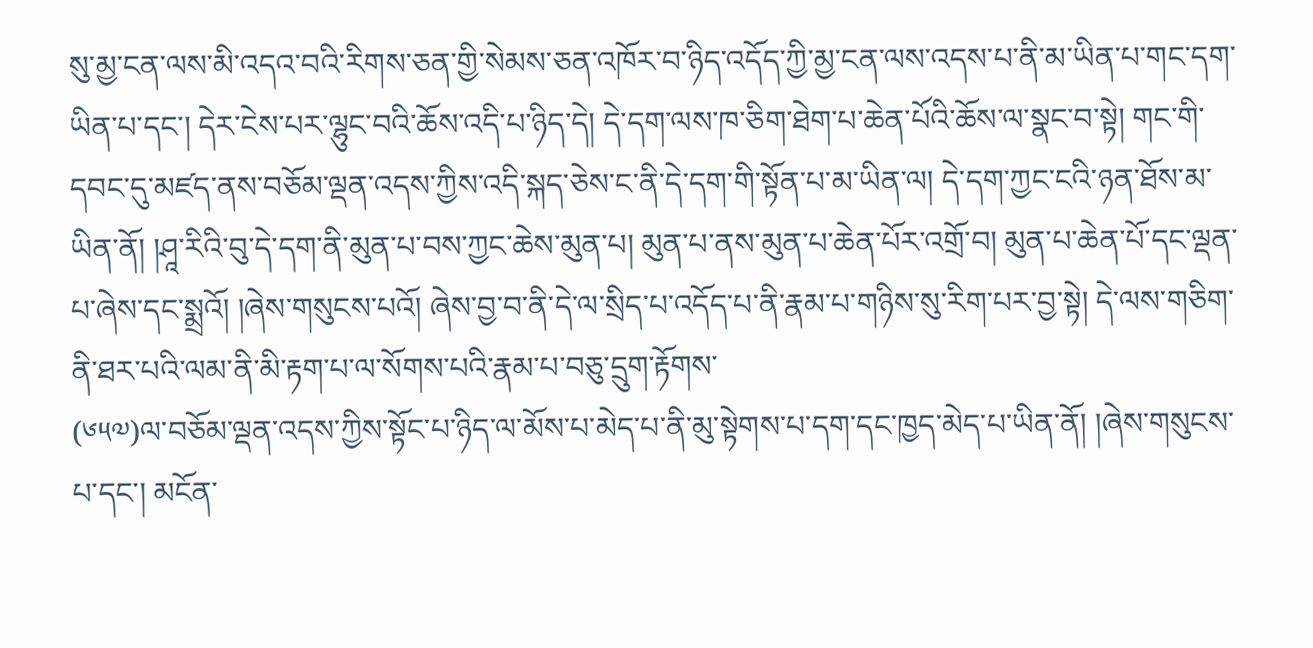སུ་མྱ་ངན་ལས་མི་འདའ་བའི་རིགས་ཅན་གྱི་སེམས་ཅན་འཁོར་བ་ཉིད་འདོད་ཀྱི་མྱ་ངན་ལས་འདས་པ་ནི་མ་ཡིན་པ་གང་དག་ཡིན་པ་དང་། དེར་ངེས་པར་ལྷུང་བའི་ཆོས་འདི་པ་ཉིད་དེ། དེ་དག་ལས་ཁ་ཅིག་ཐེག་པ་ཆེན་པོའི་ཆོས་ལ་སྣང་བ་སྟེ། གང་གི་དབང་དུ་མཛད་ནས་བཅོམ་ལྡན་འདས་ཀྱིས་འདི་སྐད་ཅེས་ང་ནི་དེ་དག་གི་སྟོན་པ་མ་ཡིན་ལ། དེ་དག་ཀྱང་ངའི་ཉན་ཐོས་མ་ཡིན་ནོ། །ཤཱ་རིའི་བུ་དེ་དག་ནི་མུན་པ་བས་ཀྱང་ཆེས་མུན་པ། མུན་པ་ནས་མུན་པ་ཆེན་པོར་འགྲོ་བ། མུན་པ་ཆེན་པོ་དང་ལྡན་པ་ཞེས་དང་སྨྲའོ། །ཞེས་གསུངས་པའོ། ཞེས་བྱ་བ་ནི་དེ་ལ་སྲིད་པ་འདོད་པ་ནི་རྣམ་པ་གཉིས་སུ་རིག་པར་བྱ་སྟེ། དེ་ལས་གཅིག་ནི་ཐར་པའི་ལམ་ནི་མི་རྟག་པ་ལ་སོགས་པའི་རྣམ་པ་བཅུ་དྲུག་རྟོགས་
(༦༥༧)ལ་བཅོམ་ལྡན་འདས་ཀྱིས་སྟོང་པ་ཉིད་ལ་མོས་པ་མེད་པ་ནི་མུ་སྟེགས་པ་དག་དང་ཁྱད་མེད་པ་ཡིན་ནོ། །ཞེས་གསུངས་པ་དང་། མངོན་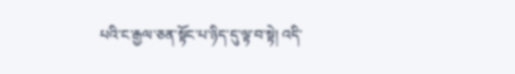པའི་ང་རྒྱལ་ཅན་སྟོང་པ་ཉིད་དུ་ལྟ་བ་སྟེ། འདི་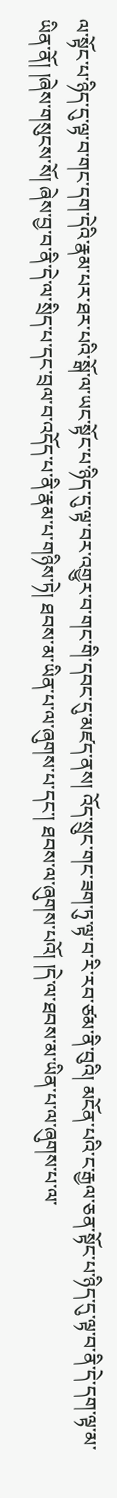ལ་སྟོང་པ་ཉིད་དུ་ལྟ་བ་གང་དག་དེའི་རྣམ་པར་ཐར་པའི་སྒོ་ལ་ཡང་སྟོང་པ་ཉིད་དུ་ལྟ་བར་འགྱུར་བ་གང་གི་དབང་དུ་མཛད་ནས། འོད་སྲུང་གང་ཟག་ཏུ་ལྟ་བ་རི་རབ་ཙམ་ནི་བུའི། མངོན་པའི་ང་རྒྱལ་ཅན་སྟོང་པ་ཉིད་དུ་ལྟ་བ་ནི་དེ་དག་ལྟ་མ་ཡིན་ནོ། །ཞེས་གསུངས་སོ། ཞེས་བྱ་བ་ནི་དེ་ལ་སྲིད་པ་དང་བྲལ་བ་འདོད་པ་ནི་རྣམ་པ་གཉིས་ཏེ། ཐབས་མ་ཡིན་པ་ལ་ཞུགས་པ་དང་། ཐབས་ལ་ཞུགས་པའོ། །དེ་ལ་ཐབས་མ་ཡིན་པ་ལ་ཞུགས་པ་ལ་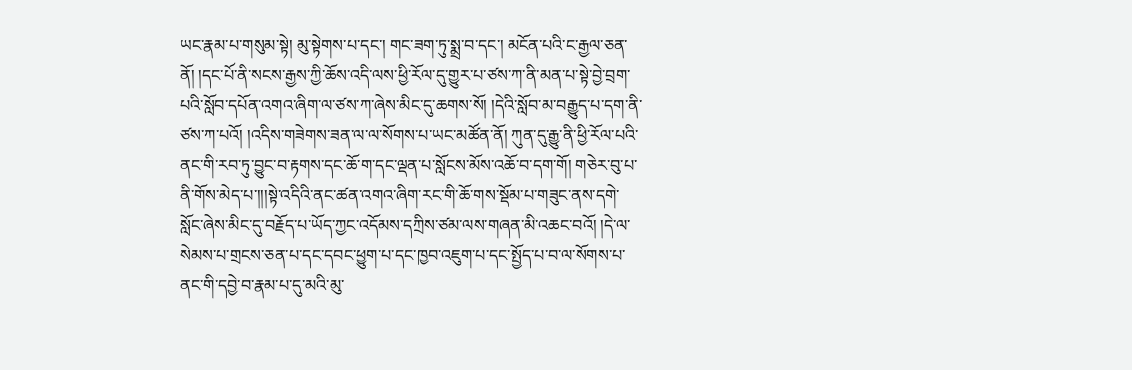ཡང་རྣམ་པ་གསུམ་སྟེ། མུ་སྟེགས་པ་དང་། གང་ཟག་ཏུ་སྨྲ་བ་དང་། མངོན་པའི་ང་རྒྱལ་ཅན་ནོ། །དང་པོ་ནི་སངས་རྒྱས་ཀྱི་ཆོས་འདི་ལས་ཕྱི་རོལ་དུ་གྱུར་པ་ཙས་ཀ་ནི་མན་པ་སྟེ་བྱེ་བྲག་པའི་སློབ་དཔོན་འགའ་ཞིག་ལ་ཙས་ཀ་ཞེས་མིང་དུ་ཆགས་སོ། །དེའི་སློབ་མ་བརྒྱུད་པ་དག་ནི་ཙས་ཀ་པའོ། །འདིས་གཟེགས་ཟན་ལ་ལ་སོགས་པ་ཡང་མཚོན་ནོ། ཀུན་དུ་རྒྱུ་ནི་ཕྱི་རོལ་པའི་ནང་གི་རབ་ཏུ་བྱུང་བ་རྟགས་དང་ཆོ་ག་དང་ལྡན་པ་སློངས་མོས་འཆོ་བ་དག་གོ། གཅེར་བུ་པ་ནི་གོས་མེད་པ་།།།སྟེ་འདིའི་ནང་ཚན་འགའ་ཞིག་རང་གི་ཆོ་གས་སྡོམ་པ་གཟུང་ནས་དགེ་སློང་ཞེས་མིང་དུ་བརྗོད་པ་ཡོད་ཀྱང་འདོམས་དཀྲིས་ཙམ་ལས་གཞན་མི་འཆང་བའོ། །དེ་ལ་སེམས་པ་གྲངས་ཅན་པ་དང་དབང་ཕྱུག་པ་དང་ཁྱབ་འཇུག་པ་དང་སྤྱོད་པ་བ་ལ་སོགས་པ་ནང་གི་དབྱེ་བ་རྣམ་པ་དུ་མའི་མུ་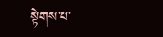སྟེགས་པ་